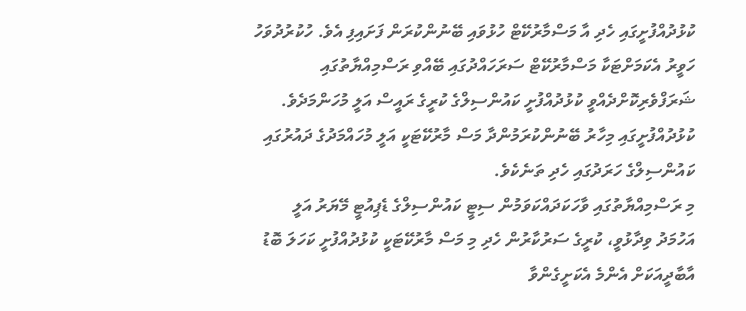ކުޅުދުއްފުށީގައި ހެދި އާ މަސްމާރުކޭޓް ހުޅުވައި ބޭނުންކުރަން ފަށައިފި އެވެ. ހުކުރުދުވަހު ހަވީރު އެކަމަށްޓަކާ މަސްމާރުކޭޓް ސަރަހައްދުގައި ބޭއްވި ރަސްމިއްޔާތުގައި ޝަރަފްވެރިކޮށްދެއްވީ ކުޅުދުއްފުށީ ކައުންސިލްގެ ކުރީގެ ރައީސް އަލީ މުހަންމަދެވެ.
ކުޅުދުއްފުށީގައި މިހާރު ބޭނުންކުރަމުންދާ މަސް މާރުކޭޓަކީ އަލީ މުހައްމަދުގެ ދައުރުގައި ކައުންސިލްގެ ހަރަދުގައި ހެދި ތަނެކެވެ.
މި ރަސްމިއްޔާތުގައި ވާހަކަދައްކަވަމުން ސިޓީ ކައުންސިލްގެ ޑެޕިއުޓީ މޭޔަރު އަލީ އަހުމަދު ވިދާޅުވީ، ކުރީގެ ސަރުކާރުން ހެދި މި މަސް މާރުކޭޓަކީ ކުޅުދުއްފުށީ ކަހަލަ ބޮޑު އާބާދީއަކަށް އެންމެ އެކަށީގެންވާ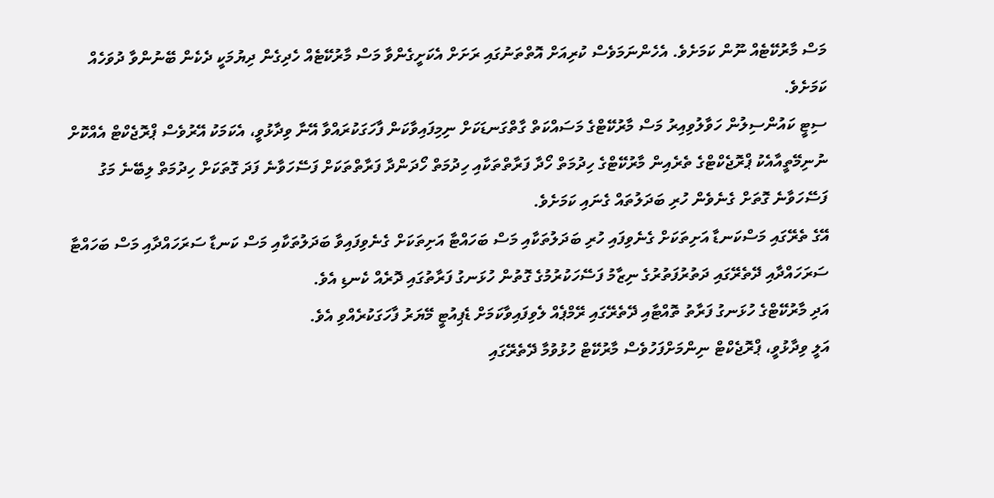މަސް މާރުކޭޓެއް ނޫން ކަމަށެވެ. އެހެންނަމަވެސް ކުރިއަށް އޮތްތަނުގައި ރަށަށް އެކަށީގެންވާ މަސް މާރުކޭޓެއް ހެދިގެން ދިޔުމަކީ ދެކެން ބޭނުންވާ ދުވަހެއް ކަމަށެވެ.
ސިޓީ ކައުންސިލުން ހަވާލުވިއިރު މަސް މާރުކޭޓްގެ މަސައްކަތް ގާތްގަނޑަކަށް ނިމިފައިވާކަން ފާހަގަކުރައްވާ އޭނާ ވިދާޅުވީ، އެކަމަކު އޭރުވެސް ޕްރޮޖެކްޓް އެއްކޮށް ނުނިމޭތީއާއެކު ޕްރޮޖެކްޓްގެ ތެރެއިން މާރުކޭޓްގެ ހިދުމަތް ހޯދާ ފަރާތްތަކާއި ހިދުމަތް ހޯދަންދާ ފަރާތްތަކަށް ފަސޭހަވާނެ ފަދަ ގޮތަކަށް ހިދުމަތް ލިބޭނެ މަގު ފަސޭހަވާނެ ގޮތަށް ގެނެވެން ހުރި ބަދަލުތައް ގެނައި ކަމަށެވެ.
އޭގެ ތެރޭގައި މަސްކަނޑާ އަށިތަކަށް ގެނެވިފައި ހުރި ބަދަލުތަކާއި މަސް ބަހައްޓާ އަށިތަކަށް ގެނެވިފައިވާ ބަދަލުތަކާއި މަސް ކަނޑާ ސަރަހައްދާއި މަސް ބަހައްޓާ ސަރަހައްދާއި ދޭތެރޭގައި ދަތުރުފަތުރުގެ ނިޒާމު ފަސޭހަކުރުމުގެ ގޮތުން ހުޅަނގު ފަރާތުގައި ދޮރެއް ކެނޑި އެވެ.
އަދި މާރުކޭޓްގެ ހުޅަނގު ފަރާތު ތޮއްޓާއި ދޭތެރޭގައި ރޭމްޕެއް ލެވިފައިވާކަމަށް ޑެޕިއުޓީ މޭޔަރު ފާހަގަކުރެއްވި އެވެ.
އަލީ ވިދާޅުވީ، ޕްރޮޖެކްޓް ނިންމަށްފަހުވެސް މާރުކޭޓް ހުޅުވުމާ ދޭތެރޭގައި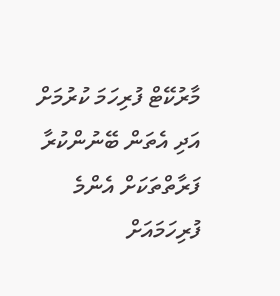މާރުކޭޓް ފުރިހަމަ ކުރުމަށް އަދި އެތަން ބޭނުންކުރާ ފަރާތްތަކަށް އެންމެ ފުރިހަމައަށް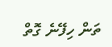ތަން ހިފޭނެ ގޮތް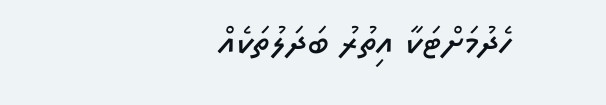ހެދުމަށްޓަކާ އިތުރު ބަދަލުތަކެއް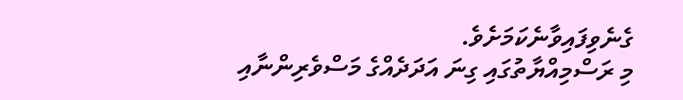ގެނެވިފައިވާނެކަމަށެވެ.
މި ރަސްމިއްޔާތުގައި ގިނަ އަދަދެއްގެ މަސްވެރިންނާއި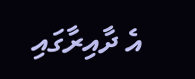އެ ދާއިރާގައި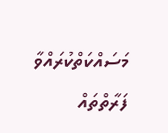މަސައްކަތްކުރައްވާ ފަރާތްތައް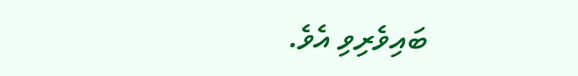ބައިވެރިވި އެވެ.